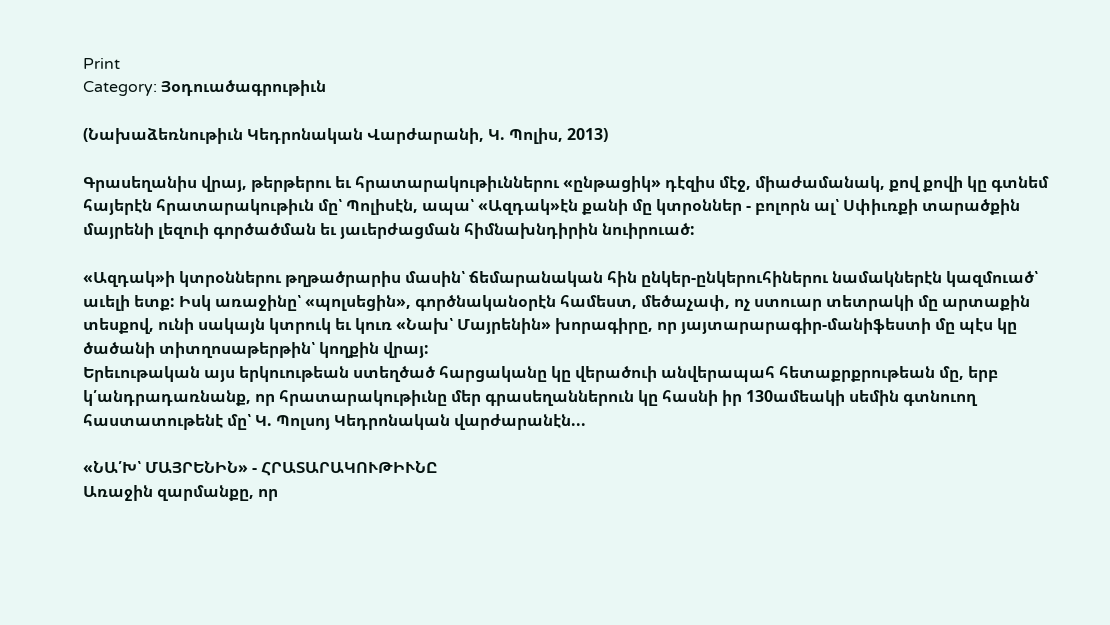Print
Category: Յօդուածագրութիւն

(Նախաձեռնութիւն Կեդրոնական Վարժարանի, Կ. Պոլիս, 2013)

Գրասեղանիս վրայ, թերթերու եւ հրատարակութիւններու «ընթացիկ» դէզիս մէջ, միաժամանակ, քով քովի կը գտնեմ հայերէն հրատարակութիւն մը՝ Պոլիսէն, ապա՝ «Ազդակ»էն քանի մը կտրօններ - բոլորն ալ՝ Սփիւռքի տարածքին մայրենի լեզուի գործածման եւ յաւերժացման հիմնախնդիրին նուիրուած:

«Ազդակ»ի կտրօններու թղթածրարիս մասին՝ ճեմարանական հին ընկեր-ընկերուհիներու նամակներէն կազմուած՝ աւելի ետք: Իսկ առաջինը՝ «պոլսեցին», գործնականօրէն համեստ, մեծաչափ, ոչ ստուար տետրակի մը արտաքին տեսքով, ունի սակայն կտրուկ եւ կուռ «Նախ՝ Մայրենին» խորագիրը, որ յայտարարագիր-մանիֆեստի մը պէս կը ծածանի տիտղոսաթերթին՝ կողքին վրայ:
Երեւութական այս երկուութեան ստեղծած հարցականը կը վերածուի անվերապահ հետաքրքրութեան մը, երբ կ՛անդրադառնանք, որ հրատարակութիւնը մեր գրասեղաններուն կը հասնի իր 130ամեակի սեմին գտնուող հաստատութենէ մը՝ Կ. Պոլսոյ Կեդրոնական վարժարանէն...

«ՆԱ՛Խ՝ ՄԱՅՐԵՆԻՆ» - ՀՐԱՏԱՐԱԿՈՒԹԻՒՆԸ
Առաջին զարմանքը, որ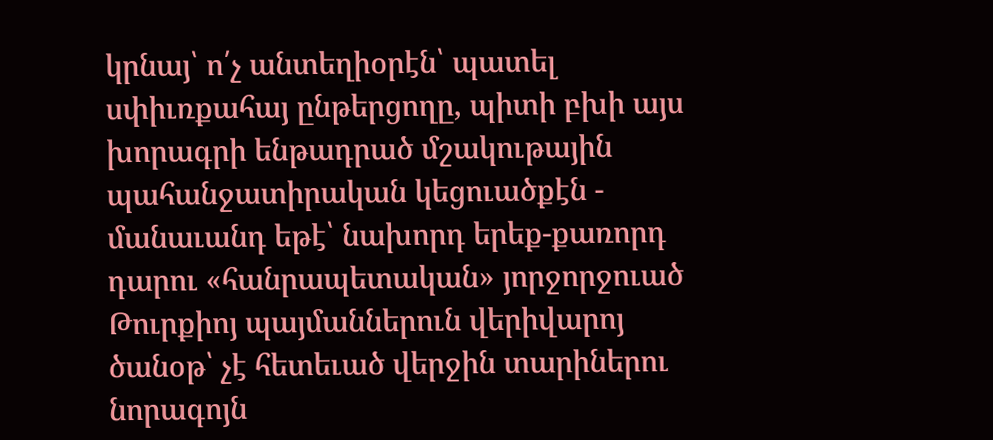կրնայ՝ ո՛չ անտեղիօրէն՝ պատել սփիւռքահայ ընթերցողը, պիտի բխի այս խորագրի ենթադրած մշակութային պահանջատիրական կեցուածքէն - մանաւանդ եթէ՝ նախորդ երեք-քառորդ դարու «հանրապետական» յորջորջուած Թուրքիոյ պայմաններուն վերիվարոյ ծանօթ՝ չէ հետեւած վերջին տարիներու նորագոյն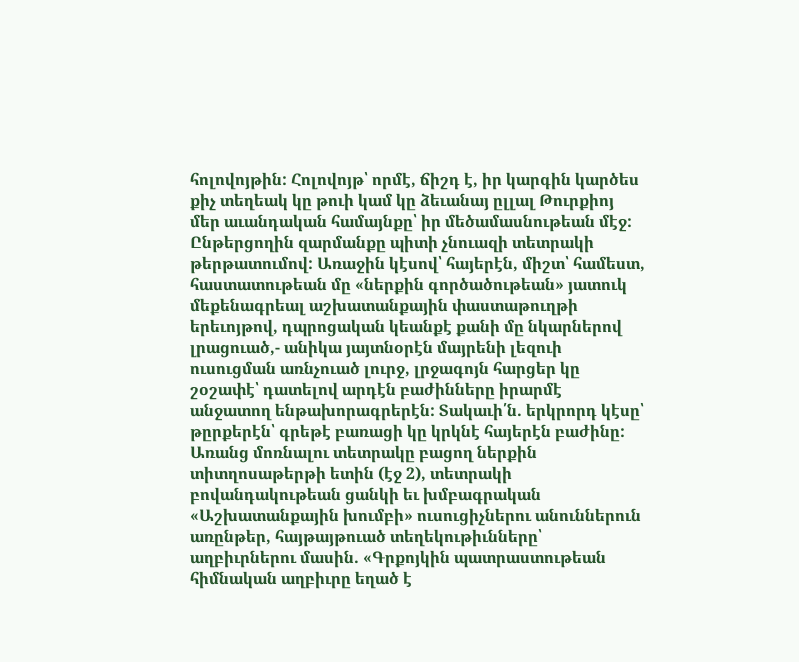հոլովոյթին: Հոլովոյթ՝ որմէ, ճիշդ է, իր կարգին կարծես քիչ տեղեակ կը թուի կամ կը ձեւանայ ըլլալ Թուրքիոյ մեր աւանդական համայնքը՝ իր մեծամասնութեան մէջ:
Ընթերցողին զարմանքը պիտի չնուազի տետրակի թերթատումով: Առաջին կէսով՝ հայերէն, միշտ՝ համեստ, հաստատութեան մը «ներքին գործածութեան» յատուկ մեքենագրեալ աշխատանքային փաստաթուղթի երեւոյթով, դպրոցական կեանքէ քանի մը նկարներով լրացուած,- անիկա յայտնօրէն մայրենի լեզուի ուսուցման առնչուած լուրջ, լրջագոյն հարցեր կը շօշափէ՝ դատելով արդէն բաժինները իրարմէ անջատող ենթախորագրերէն: Տակաւի՛ն. երկրորդ կէսը՝ թըրքերէն՝ գրեթէ բառացի կը կրկնէ հայերէն բաժինը: Առանց մոռնալու տետրակը բացող ներքին տիտղոսաթերթի ետին (էջ 2), տետրակի բովանդակութեան ցանկի եւ խմբագրական «Աշխատանքային խումբի» ուսուցիչներու անուններուն առընթեր, հայթայթուած տեղեկութիւնները՝ աղբիւրներու մասին. «Գրքոյկին պատրաստութեան հիմնական աղբիւրը եղած է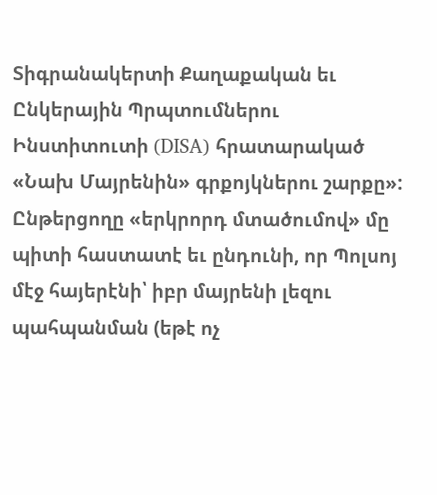Տիգրանակերտի Քաղաքական եւ Ընկերային Պրպտումներու Ինստիտուտի (DISA) հրատարակած «Նախ Մայրենին» գրքոյկներու շարքը»:
Ընթերցողը «երկրորդ մտածումով» մը պիտի հաստատէ եւ ընդունի, որ Պոլսոյ մէջ հայերէնի՝ իբր մայրենի լեզու պահպանման (եթէ ոչ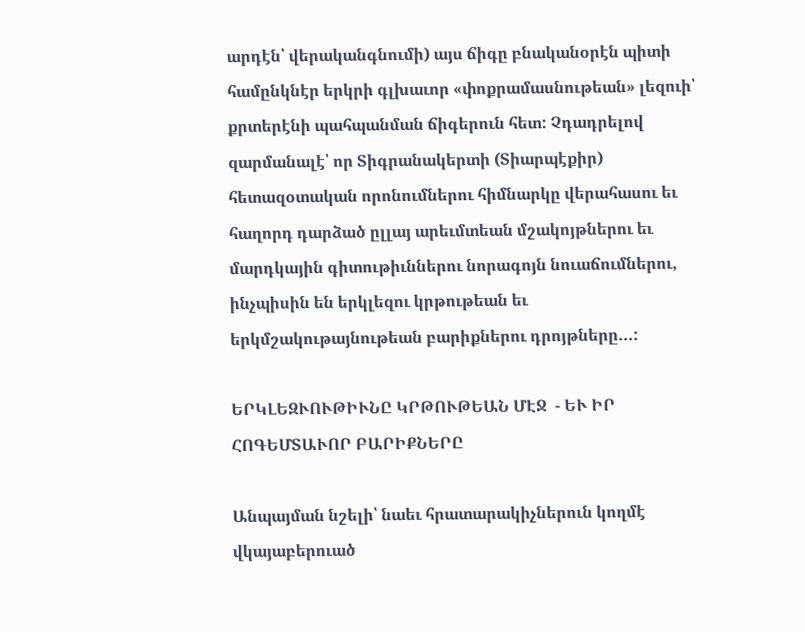արդէն՝ վերականգնումի) այս ճիգը բնականօրէն պիտի համընկնէր երկրի գլխաւոր «փոքրամասնութեան» լեզուի՝ քրտերէնի պահպանման ճիգերուն հետ: Չդադրելով զարմանալէ՝ որ Տիգրանակերտի (Տիարպէքիր) հետազօտական որոնումներու հիմնարկը վերահասու եւ հաղորդ դարձած ըլլայ արեւմտեան մշակոյթներու եւ մարդկային գիտութիւններու նորագոյն նուաճումներու, ինչպիսին են երկլեզու կրթութեան եւ երկմշակութայնութեան բարիքներու դրոյթները...:

ԵՐԿԼԵԶՒՈՒԹԻՒՆԸ ԿՐԹՈՒԹԵԱՆ ՄԷՋ  - ԵՒ ԻՐ ՀՈԳԵՄՏԱՒՈՐ ԲԱՐԻՔՆԵՐԸ

Անպայման նշելի՝ նաեւ հրատարակիչներուն կողմէ վկայաբերուած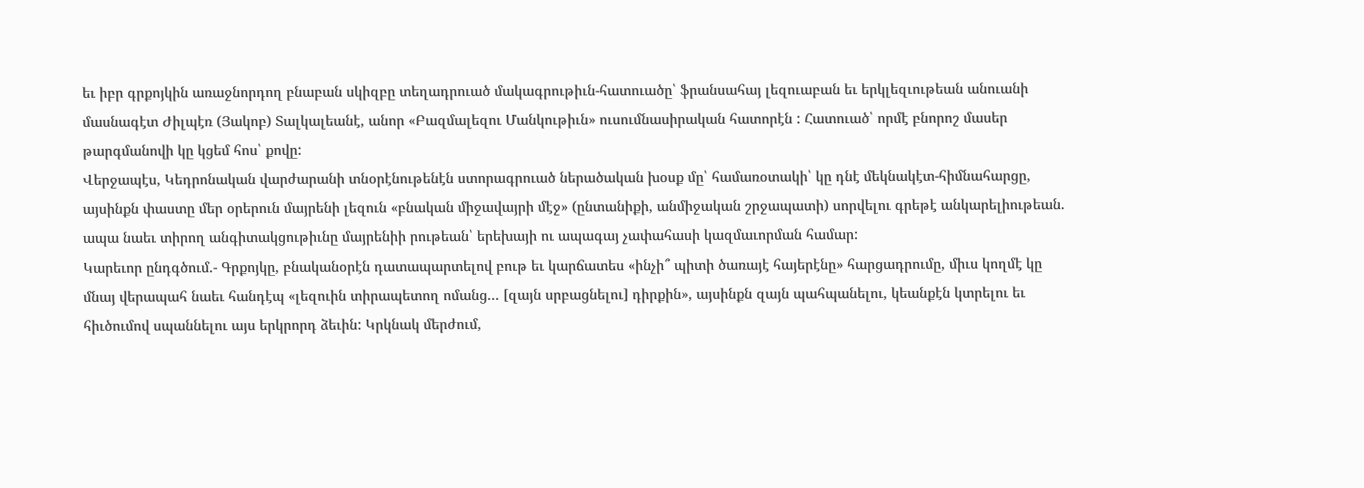եւ իբր գրքոյկին առաջնորդող բնաբան սկիզբը տեղադրուած մակագրութիւն-հատուածը՝ ֆրանսահայ լեզուաբան եւ երկլեզւութեան անուանի մասնագէտ Ժիլպէռ (Յակոբ) Տալկալեանէ, անոր «Բազմալեզու Մանկութիւն» ուսումնասիրական հատորէն : Հատուած՝ որմէ բնորոշ մասեր թարգմանովի կը կցեմ հոս՝ քովը:
Վերջապէս, Կեդրոնական վարժարանի տնօրէնութենէն ստորագրուած ներածական խօսք մը՝ համառօտակի՝ կը դնէ մեկնակէտ-հիմնահարցը, այսինքն փաստը մեր օրերուն մայրենի լեզուն «բնական միջավայրի մէջ» (ընտանիքի, անմիջական շրջապատի) սորվելու գրեթէ անկարելիութեան. ապա նաեւ տիրող անգիտակցութիւնը մայրենիի րութեան՝ երեխայի ու ապագայ չափահասի կազմաւորման համար:
Կարեւոր ընդգծում.- Գրքոյկը, բնականօրէն դատապարտելով բութ եւ կարճատես «ինչի՞ պիտի ծառայէ հայերէնը» հարցադրումը, միւս կողմէ կը մնայ վերապահ նաեւ հանդէպ «լեզուին տիրապետող ոմանց... [զայն սրբացնելու] դիրքին», այսինքն զայն պահպանելու, կեանքէն կտրելու եւ հիւծումով սպաննելու այս երկրորդ ձեւին: Կրկնակ մերժում,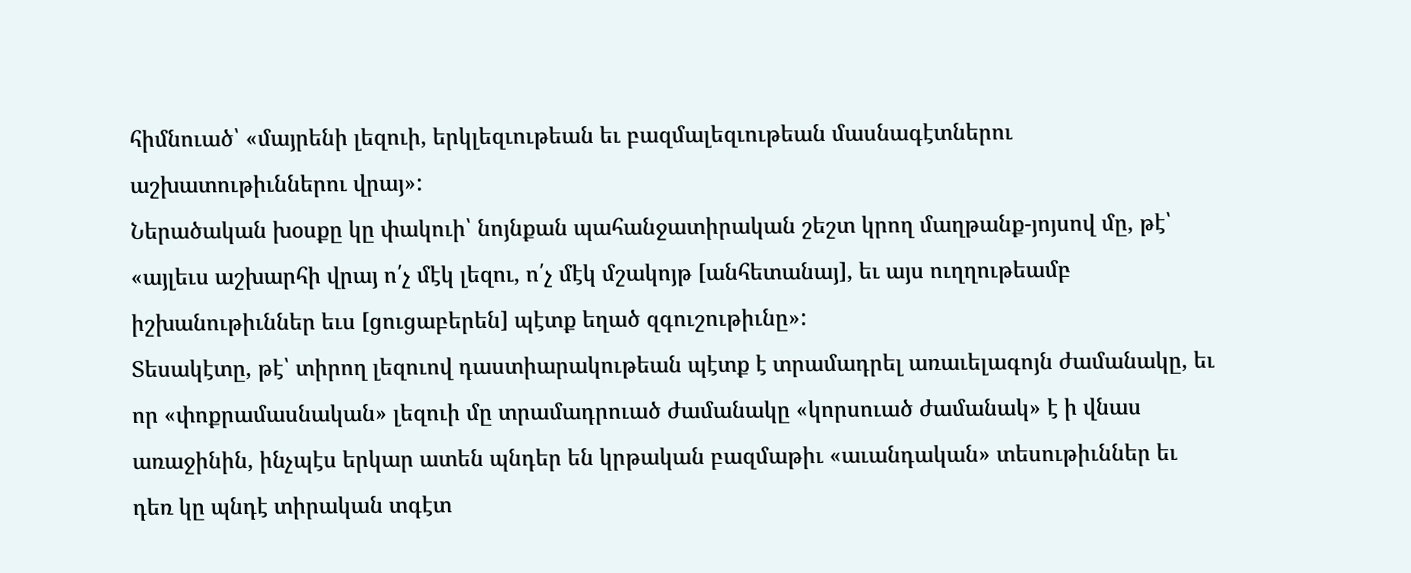հիմնուած՝ «մայրենի լեզուի, երկլեզւութեան եւ բազմալեզւութեան մասնագէտներու աշխատութիւններու վրայ»:
Ներածական խօսքը կը փակուի՝ նոյնքան պահանջատիրական շեշտ կրող մաղթանք-յոյսով մը, թէ՝ «այլեւս աշխարհի վրայ ո՛չ մէկ լեզու, ո՛չ մէկ մշակոյթ [անհետանայ], եւ այս ուղղութեամբ իշխանութիւններ եւս [ցուցաբերեն] պէտք եղած զգուշութիւնը»:
Տեսակէտը, թէ՝ տիրող լեզուով դաստիարակութեան պէտք է տրամադրել առաւելագոյն ժամանակը, եւ որ «փոքրամասնական» լեզուի մը տրամադրուած ժամանակը «կորսուած ժամանակ» է ի վնաս առաջինին, ինչպէս երկար ատեն պնդեր են կրթական բազմաթիւ «աւանդական» տեսութիւններ եւ դեռ կը պնդէ տիրական տգէտ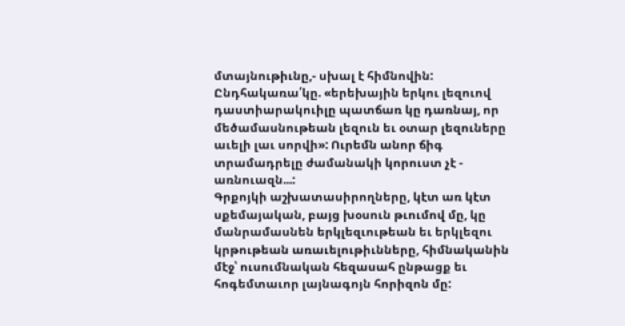մտայնութիւնը,- սխալ է հիմնովին: Ընդհակառա՛կը. «երեխային երկու լեզուով դաստիարակուիլը պատճառ կը դառնայ, որ մեծամասնութեան լեզուն եւ օտար լեզուները աւելի լաւ սորվի»: Ուրեմն անոր ճիգ տրամադրելը ժամանակի կորուստ չէ - առնուազն...:
Գրքոյկի աշխատասիրողները, կէտ առ կէտ սքեմայական, բայց խօսուն թւումով մը, կը մանրամասնեն երկլեզւութեան եւ երկլեզու կրթութեան առաւելութիւնները, հիմնականին մէջ՝ ուսումնական հեզասահ ընթացք եւ հոգեմտաւոր լայնագոյն հորիզոն մը: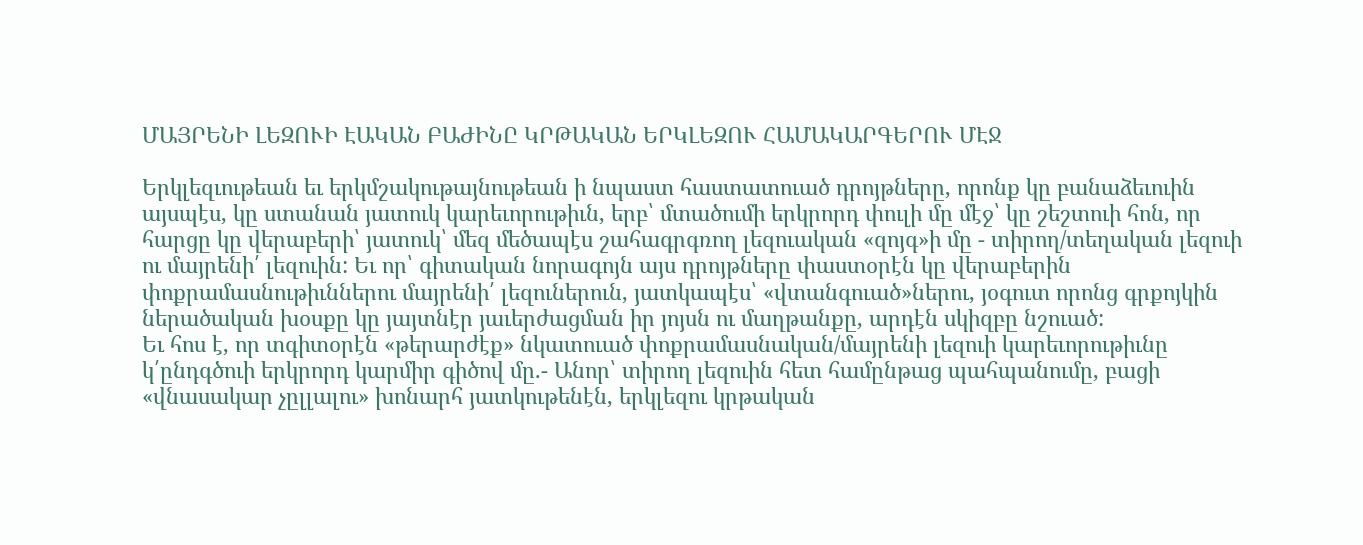ՄԱՅՐԵՆԻ ԼԵԶՈՒԻ ԷԱԿԱՆ ԲԱԺԻՆԸ ԿՐԹԱԿԱՆ ԵՐԿԼԵԶՈՒ ՀԱՄԱԿԱՐԳԵՐՈՒ ՄԷՋ

Երկլեզւութեան եւ երկմշակութայնութեան ի նպաստ հաստատուած դրոյթները, որոնք կը բանաձեւուին այսպէս, կը ստանան յատուկ կարեւորութիւն, երբ՝ մտածումի երկրորդ փուլի մը մէջ՝ կը շեշտուի հոն, որ հարցը կը վերաբերի՝ յատուկ՝ մեզ մեծապէս շահագրգռող լեզուական «զոյգ»ի մը - տիրող/տեղական լեզուի ու մայրենի՛ լեզուին: Եւ որ՝ գիտական նորագոյն այս դրոյթները փաստօրէն կը վերաբերին փոքրամասնութիւններու մայրենի՛ լեզուներուն, յատկապէս՝ «վտանգուած»ներու, յօգուտ որոնց գրքոյկին ներածական խօսքը կը յայտնէր յաւերժացման իր յոյսն ու մաղթանքը, արդէն սկիզբը նշուած:
Եւ հոս է, որ տգիտօրէն «թերարժէք» նկատուած փոքրամասնական/մայրենի լեզուի կարեւորութիւնը կ՛ընդգծուի երկրորդ կարմիր գիծով մը.- Անոր՝ տիրող լեզուին հետ համընթաց պահպանումը, բացի «վնասակար չըլլալու» խոնարհ յատկութենէն, երկլեզու կրթական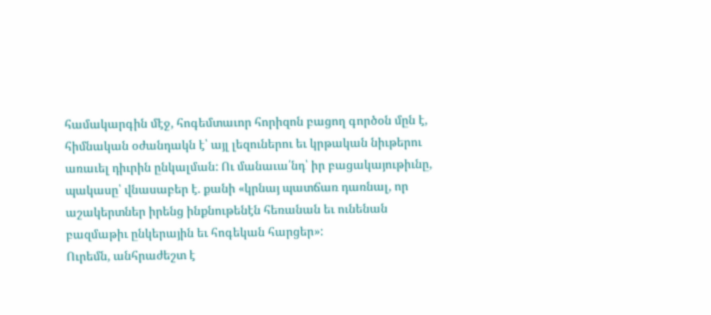համակարգին մէջ, հոգեմտաւոր հորիզոն բացող գործօն մըն է, հիմնական օժանդակն է՝ այլ լեզուներու եւ կրթական նիւթերու առաւել դիւրին ընկալման: Ու մանաւա՛նդ՝ իր բացակայութիւնը, պակասը՝ վնասաբեր է. քանի «կրնայ պատճառ դառնալ, որ աշակերտներ իրենց ինքնութենէն հեռանան եւ ունենան բազմաթիւ ընկերային եւ հոգեկան հարցեր»:
Ուրեմն, անհրաժեշտ է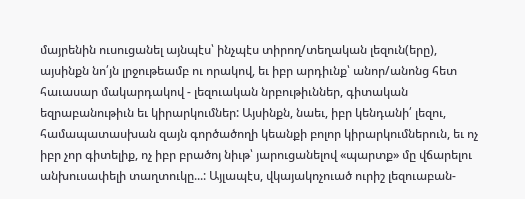մայրենին ուսուցանել այնպէս՝ ինչպէս տիրող/տեղական լեզուն(երը), այսինքն նո՛յն լրջութեամբ ու որակով, եւ իբր արդիւնք՝ անոր/անոնց հետ հաւասար մակարդակով - լեզուական նրբութիւններ, գիտական եզրաբանութիւն եւ կիրարկումներ: Այսինքն, նաեւ, իբր կենդանի՛ լեզու, համապատասխան զայն գործածողի կեանքի բոլոր կիրարկումներուն, եւ ոչ իբր չոր գիտելիք, ոչ իբր բրածոյ նիւթ՝ յարուցանելով «պարտք» մը վճարելու անխուսափելի տաղտուկը...: Այլապէս, վկայակոչուած ուրիշ լեզուաբան-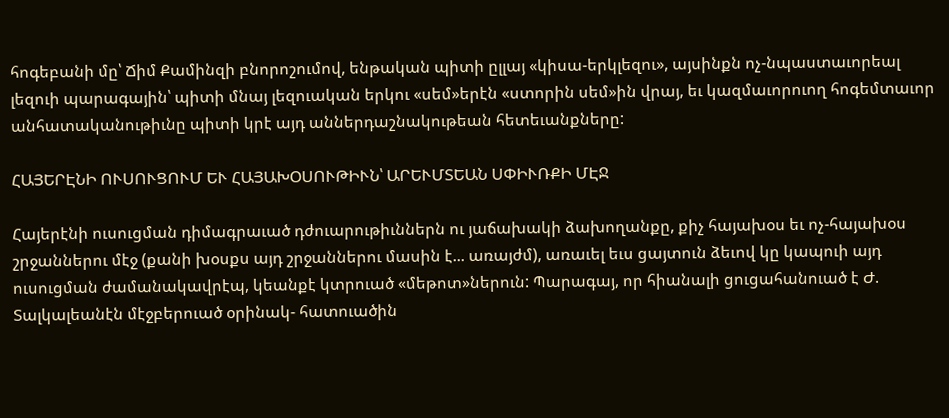հոգեբանի մը՝ Ճիմ Քամինզի բնորոշումով, ենթական պիտի ըլլայ «կիսա-երկլեզու», այսինքն ոչ-նպաստաւորեալ լեզուի պարագային՝ պիտի մնայ լեզուական երկու «սեմ»երէն «ստորին սեմ»ին վրայ, եւ կազմաւորուող հոգեմտաւոր անհատականութիւնը պիտի կրէ այդ աններդաշնակութեան հետեւանքները:

ՀԱՅԵՐԷՆԻ ՈՒՍՈՒՑՈՒՄ ԵՒ ՀԱՅԱԽՕՍՈՒԹԻՒՆ՝ ԱՐԵՒՄՏԵԱՆ ՍՓԻՒՌՔԻ ՄԷՋ

Հայերէնի ուսուցման դիմագրաւած դժուարութիւններն ու յաճախակի ձախողանքը, քիչ հայախօս եւ ոչ-հայախօս շրջաններու մէջ (քանի խօսքս այդ շրջաններու մասին է... առայժմ), առաւել եւս ցայտուն ձեւով կը կապուի այդ ուսուցման ժամանակավրէպ, կեանքէ կտրուած «մեթոտ»ներուն: Պարագայ, որ հիանալի ցուցահանուած է Ժ. Տալկալեանէն մէջբերուած օրինակ- հատուածին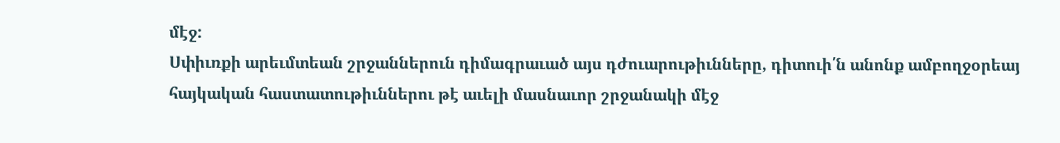մէջ:
Սփիւռքի արեւմտեան շրջաններուն դիմագրաւած այս դժուարութիւնները, դիտուի՛ն անոնք ամբողջօրեայ հայկական հաստատութիւններու թէ աւելի մասնաւոր շրջանակի մէջ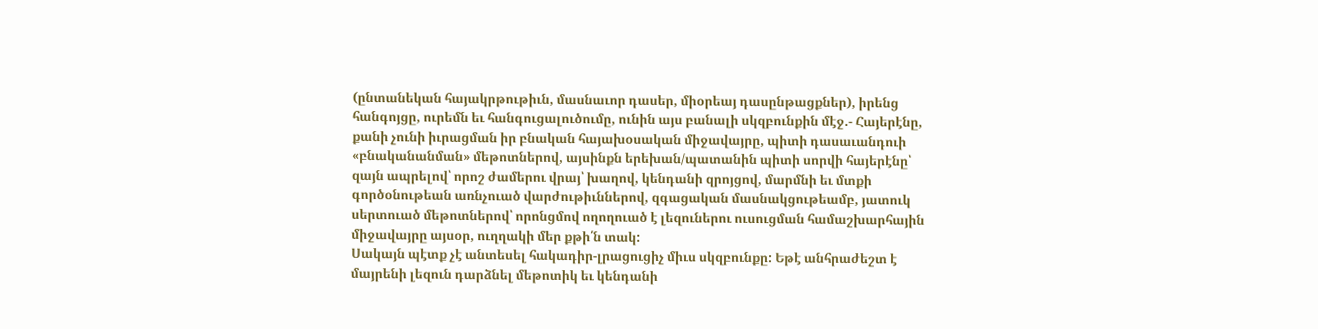(ընտանեկան հայակրթութիւն, մասնաւոր դասեր, միօրեայ դասընթացքներ), իրենց հանգոյցը, ուրեմն եւ հանգուցալուծումը, ունին այս բանալի սկզբունքին մէջ.- Հայերէնը, քանի չունի իւրացման իր բնական հայախօսական միջավայրը, պիտի դասաւանդուի «բնականանման» մեթոտներով, այսինքն երեխան/պատանին պիտի սորվի հայերէնը՝ զայն ապրելով՝ որոշ ժամերու վրայ՝ խաղով, կենդանի զրոյցով, մարմնի եւ մտքի գործօնութեան առնչուած վարժութիւններով, զգացական մասնակցութեամբ, յատուկ սերտուած մեթոտներով՝ որոնցմով ողողուած է լեզուներու ուսուցման համաշխարհային միջավայրը այսօր, ուղղակի մեր քթի՛ն տակ:
Սակայն պէտք չէ անտեսել հակադիր-լրացուցիչ միւս սկզբունքը: Եթէ անհրաժեշտ է մայրենի լեզուն դարձնել մեթոտիկ եւ կենդանի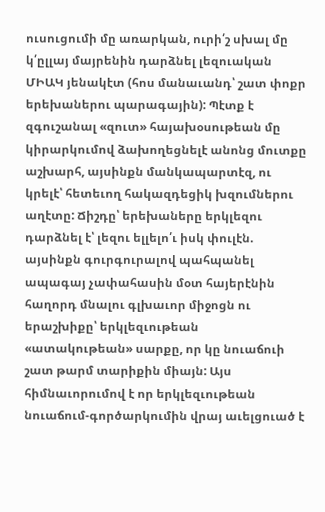ուսուցումի մը առարկան, ուրի՛շ սխալ մը կ՛ըլլայ մայրենին դարձնել լեզուական ՄԻԱԿ յենակէտ (հոս մանաւանդ՝ շատ փոքր երեխաներու պարագային): Պէտք է զգուշանալ «զուտ» հայախօսութեան մը կիրարկումով ձախողեցնելէ անոնց մուտքը աշխարհ, այսինքն մանկապարտէզ, ու կրելէ՝ հետեւող հակազդեցիկ խզումներու աղէտը: Ճիշդը՝ երեխաները երկլեզու դարձնել է՝ լեզու ելլելո՛ւ իսկ փուլէն. այսինքն գուրգուրալով պահպանել ապագայ չափահասին մօտ հայերէնին հաղորդ մնալու գլխաւոր միջոցն ու երաշխիքը՝ երկլեզւութեան «ատակութեան» սարքը, որ կը նուաճուի շատ թարմ տարիքին միայն: Այս հիմնաւորումով է որ երկլեզւութեան նուաճում-գործարկումին վրայ աւելցուած է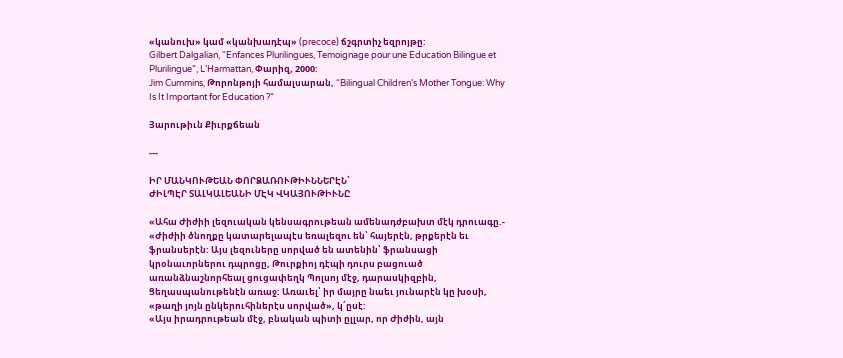«կանուխ» կամ «կանխադէպ» (precoce) ճշգրտիչ եզրոյթը:
Gilbert Dalgalian, “Enfances Plurilingues, Temoignage pour une Education Bilingue et Plurilingue”, L’Harmattan, Փարիզ, 2000:
Jim Cummins, Թորոնթոյի համալսարան, “Bilingual Children’s Mother Tongue: Why Is It Important for Education ?”

Յարութիւն Քիւրքճեան

---

ԻՐ ՄԱՆԿՈՒԹԵԱՆ ՓՈՐՁԱՌՈՒԹԻՒՆՆԵՐԷՆ՝
ԺԻԼՊԷՐ ՏԱԼԿԱԼԵԱՆԻ ՄԷԿ ՎԿԱՅՈՒԹԻՒՆԸ

«Ահա Ժիժիի լեզուական կենսագրութեան ամենադժբախտ մէկ դրուագը.-
«Ժիժիի ծնողքը կատարելապէս եռալեզու են՝ հայերէն, թրքերէն եւ ֆրանսերէն: Այս լեզուները սորված են ատենին՝ ֆրանսացի կրօնաւորներու դպրոցը, Թուրքիոյ դէպի դուրս բացուած առանձնաշնորհեալ ցուցափեղկ Պոլսոյ մէջ, դարասկիզբին, Ցեղասպանութենէն առաջ: Առաւել՝ իր մայրը նաեւ յունարէն կը խօսի, «թաղի յոյն ընկերուհիներէս սորված», կ՛ըսէ:
«Այս իրադրութեան մէջ, բնական պիտի ըլլար, որ Ժիժին, այն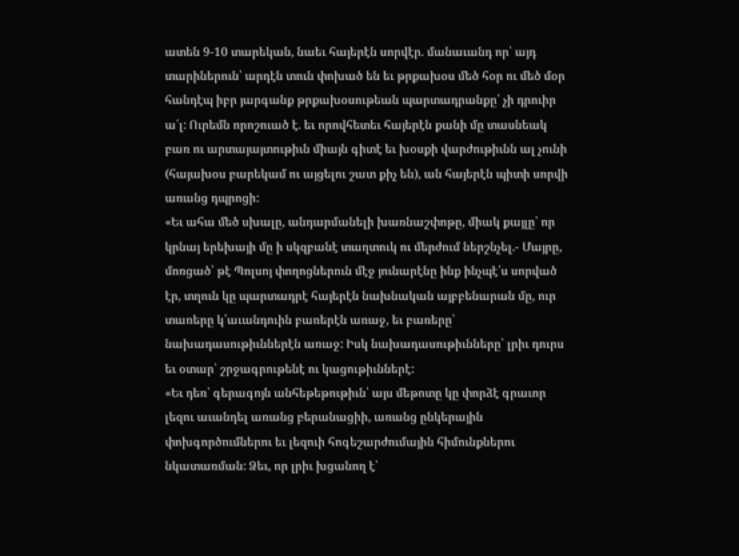ատեն 9-10 տարեկան, նաեւ հայերէն սորվէր. մանաւանդ որ՝ այդ տարիներուն՝ արդէն տուն փոխած են եւ թրքախօս մեծ հօր ու մեծ մօր հանդէպ իբր յարգանք թրքախօսութեան պարտադրանքը՝ չի դրուիր ա՛լ: Ուրեմն որոշուած է. եւ որովհետեւ հայերէն քանի մը տասնեակ բառ ու արտայայտութիւն միայն գիտէ եւ խօսքի վարժութիւնն ալ չունի (հայախօս բարեկամ ու այցելու շատ քիչ են), ան հայերէն պիտի սորվի առանց դպրոցի:
«Եւ ահա մեծ սխալը, անդարմանելի խառնաշփոթը, միակ քայլը՝ որ կրնայ երեխայի մը ի սկզբանէ տաղտուկ ու մերժում ներշնչել.- Մայրը, մոռցած՝ թէ Պոլսոյ փողոցներուն մէջ յունարէնը ինք ինչպէ՛ս սորված էր, տղուն կը պարտադրէ հայերէն նախնական այբբենարան մը, ուր տառերը կ՛աւանդուին բառերէն առաջ, եւ բառերը՝ նախադասութիւններէն առաջ: Իսկ նախադասութիւնները՝ լրիւ դուրս եւ օտար՝ շրջագրութենէ ու կացութիւններէ:
«Եւ դեռ՝ գերագոյն անհեթեթութիւն՝ այս մեթոտը կը փորձէ գրաւոր լեզու աւանդել առանց բերանացիի, առանց ընկերային փոխգործումներու եւ լեզուի հոգեշարժումային հիմունքներու նկատառման: Ձեւ, որ լրիւ խցանող է՝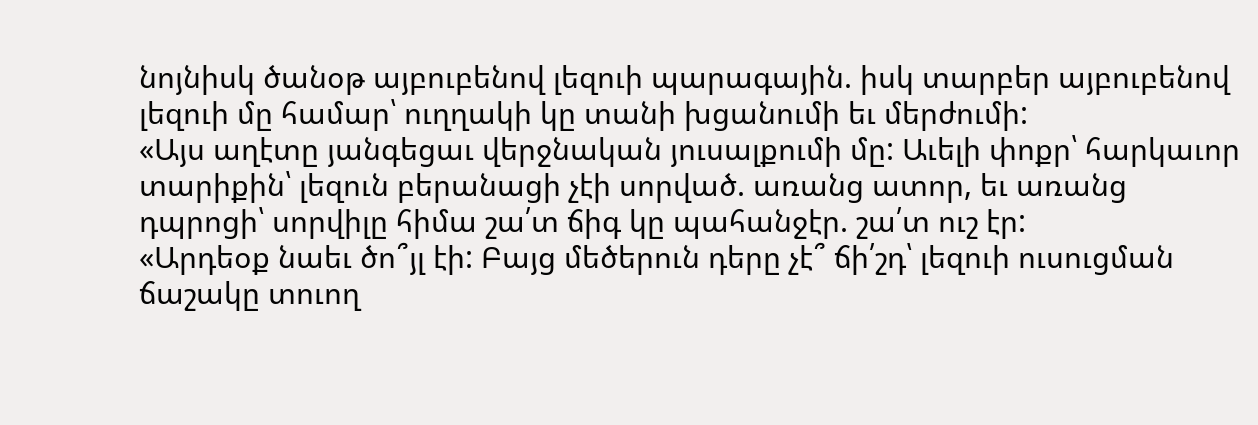նոյնիսկ ծանօթ այբուբենով լեզուի պարագային. իսկ տարբեր այբուբենով լեզուի մը համար՝ ուղղակի կը տանի խցանումի եւ մերժումի:
«Այս աղէտը յանգեցաւ վերջնական յուսալքումի մը: Աւելի փոքր՝ հարկաւոր տարիքին՝ լեզուն բերանացի չէի սորված. առանց ատոր, եւ առանց դպրոցի՝ սորվիլը հիմա շա՛տ ճիգ կը պահանջէր. շա՛տ ուշ էր:
«Արդեօք նաեւ ծո՞յլ էի: Բայց մեծերուն դերը չէ՞ ճի՛շդ՝ լեզուի ուսուցման ճաշակը տուող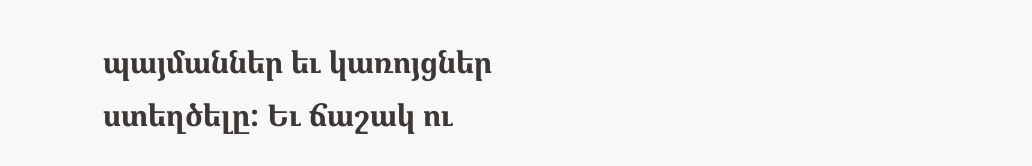պայմաններ եւ կառոյցներ ստեղծելը: Եւ ճաշակ ու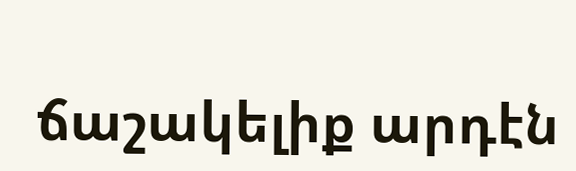ճաշակելիք արդէն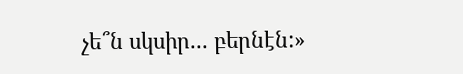չե՞ն սկսիր... բերնէն:»